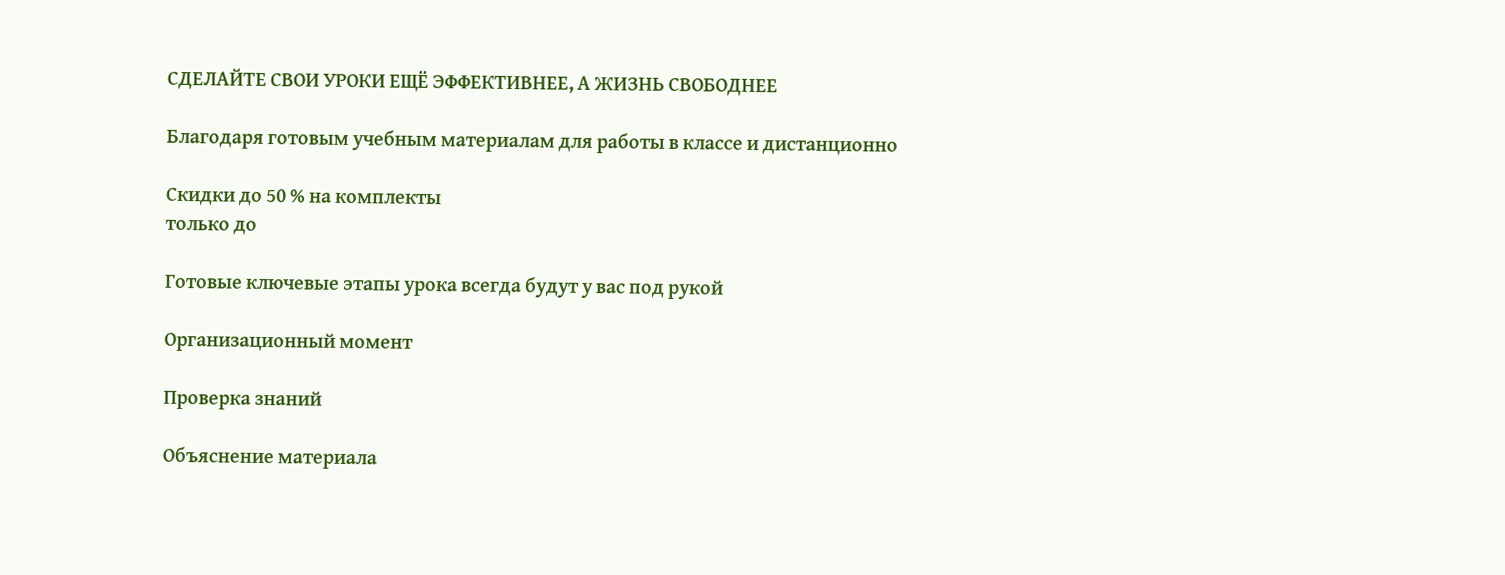СДЕЛАЙТЕ СВОИ УРОКИ ЕЩЁ ЭФФЕКТИВНЕЕ, А ЖИЗНЬ СВОБОДНЕЕ

Благодаря готовым учебным материалам для работы в классе и дистанционно

Скидки до 50 % на комплекты
только до

Готовые ключевые этапы урока всегда будут у вас под рукой

Организационный момент

Проверка знаний

Объяснение материала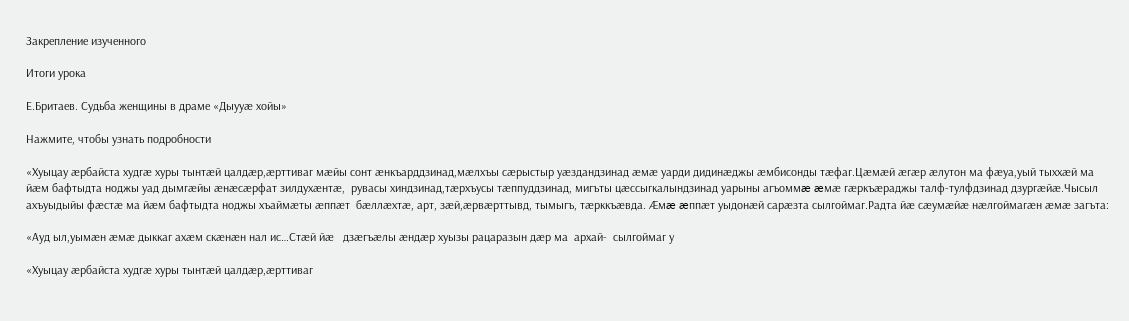Закрепление изученного

Итоги урока

Е.Бритаев. Судьба женщины в драме «Дыууæ хойы»

Нажмите, чтобы узнать подробности

«Хуыцау æрбайста худгæ хуры тынтæй цалдæр,æрттиваг мæйы сонт æнкъарддзинад,мæлхъы сæрыстыр уæздандзинад æмæ уарди дидинæджы æмбисонды тæфаг.Цæмæй æгæр æлутон ма фæуа,уый тыххæй ма йæм бафтыдта ноджы уад дымгæйы æнæсæрфат зилдухæнтæ,  рувасы хиндзинад,тæрхъусы тæппуддзинад, мигъты цæссыгкалындзинад уарыны агъоммæ æмæ гæркъæраджы талф-тулфдзинад дзургæйæ.Чысыл ахъуыдыйы фæстæ ма йæм бафтыдта ноджы хъаймæты æппæт  бæллæхтæ, арт, зæй,æрвæрттывд, тымыгъ, тæрккъæвда. Æмæ æппæт уыдонæй сарæзта сылгоймаг.Радта йæ сæумæйæ нæлгоймагæн æмæ загъта:

«Ауд ыл,уымæн æмæ дыккаг ахæм скæнæн нал ис…Стæй йæ   дзæгъæлы æндæр хуызы рацаразын дæр ма  архай-  сылгоймаг у

«Хуыцау æрбайста худгæ хуры тынтæй цалдæр,æрттиваг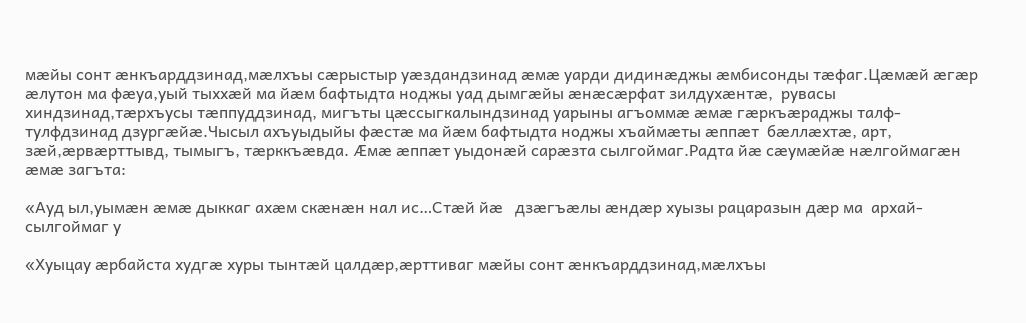мæйы сонт æнкъарддзинад,мæлхъы сæрыстыр уæздандзинад æмæ уарди дидинæджы æмбисонды тæфаг.Цæмæй æгæр æлутон ма фæуа,уый тыххæй ма йæм бафтыдта ноджы уад дымгæйы æнæсæрфат зилдухæнтæ,  рувасы хиндзинад,тæрхъусы тæппуддзинад, мигъты цæссыгкалындзинад уарыны агъоммæ æмæ гæркъæраджы талф-тулфдзинад дзургæйæ.Чысыл ахъуыдыйы фæстæ ма йæм бафтыдта ноджы хъаймæты æппæт  бæллæхтæ, арт, зæй,æрвæрттывд, тымыгъ, тæрккъæвда. Æмæ æппæт уыдонæй сарæзта сылгоймаг.Радта йæ сæумæйæ нæлгоймагæн æмæ загъта:

«Ауд ыл,уымæн æмæ дыккаг ахæм скæнæн нал ис…Стæй йæ   дзæгъæлы æндæр хуызы рацаразын дæр ма  архай-  сылгоймаг у

«Хуыцау æрбайста худгæ хуры тынтæй цалдæр,æрттиваг мæйы сонт æнкъарддзинад,мæлхъы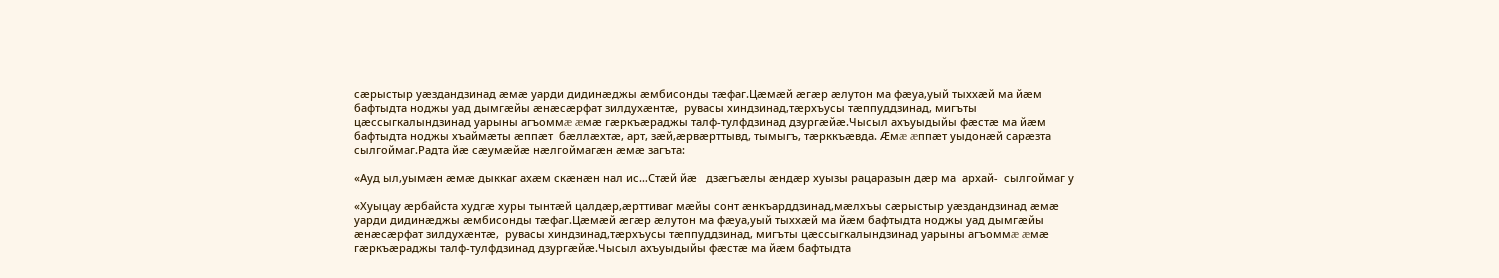сæрыстыр уæздандзинад æмæ уарди дидинæджы æмбисонды тæфаг.Цæмæй æгæр æлутон ма фæуа,уый тыххæй ма йæм бафтыдта ноджы уад дымгæйы æнæсæрфат зилдухæнтæ,  рувасы хиндзинад,тæрхъусы тæппуддзинад, мигъты цæссыгкалындзинад уарыны агъоммæ æмæ гæркъæраджы талф-тулфдзинад дзургæйæ.Чысыл ахъуыдыйы фæстæ ма йæм бафтыдта ноджы хъаймæты æппæт  бæллæхтæ, арт, зæй,æрвæрттывд, тымыгъ, тæрккъæвда. Æмæ æппæт уыдонæй сарæзта сылгоймаг.Радта йæ сæумæйæ нæлгоймагæн æмæ загъта:

«Ауд ыл,уымæн æмæ дыккаг ахæм скæнæн нал ис…Стæй йæ   дзæгъæлы æндæр хуызы рацаразын дæр ма  архай-  сылгоймаг у

«Хуыцау æрбайста худгæ хуры тынтæй цалдæр,æрттиваг мæйы сонт æнкъарддзинад,мæлхъы сæрыстыр уæздандзинад æмæ уарди дидинæджы æмбисонды тæфаг.Цæмæй æгæр æлутон ма фæуа,уый тыххæй ма йæм бафтыдта ноджы уад дымгæйы æнæсæрфат зилдухæнтæ,  рувасы хиндзинад,тæрхъусы тæппуддзинад, мигъты цæссыгкалындзинад уарыны агъоммæ æмæ гæркъæраджы талф-тулфдзинад дзургæйæ.Чысыл ахъуыдыйы фæстæ ма йæм бафтыдта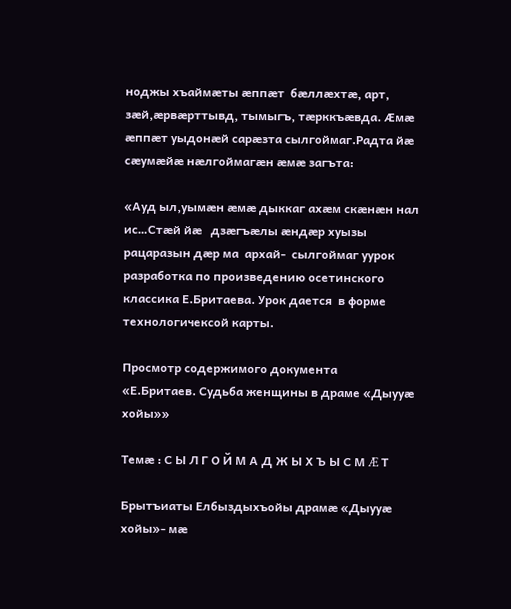ноджы хъаймæты æппæт  бæллæхтæ, арт, зæй,æрвæрттывд, тымыгъ, тæрккъæвда. Æмæ æппæт уыдонæй сарæзта сылгоймаг.Радта йæ сæумæйæ нæлгоймагæн æмæ загъта:

«Ауд ыл,уымæн æмæ дыккаг ахæм скæнæн нал ис…Стæй йæ   дзæгъæлы æндæр хуызы рацаразын дæр ма  архай-  сылгоймаг уурок разработка по произведению осетинского классика Е.Бритаева. Урок дается  в форме технологичексой карты.

Просмотр содержимого документа
«Е.Бритаев. Судьба женщины в драме «Дыууæ хойы»»

Темæ : С Ы Л Г О Й М А Д Ж Ы Х Ъ Ы С М Æ Т

Брытъиаты Елбыздыхъойы драмæ «Дыууæ хойы»- мæ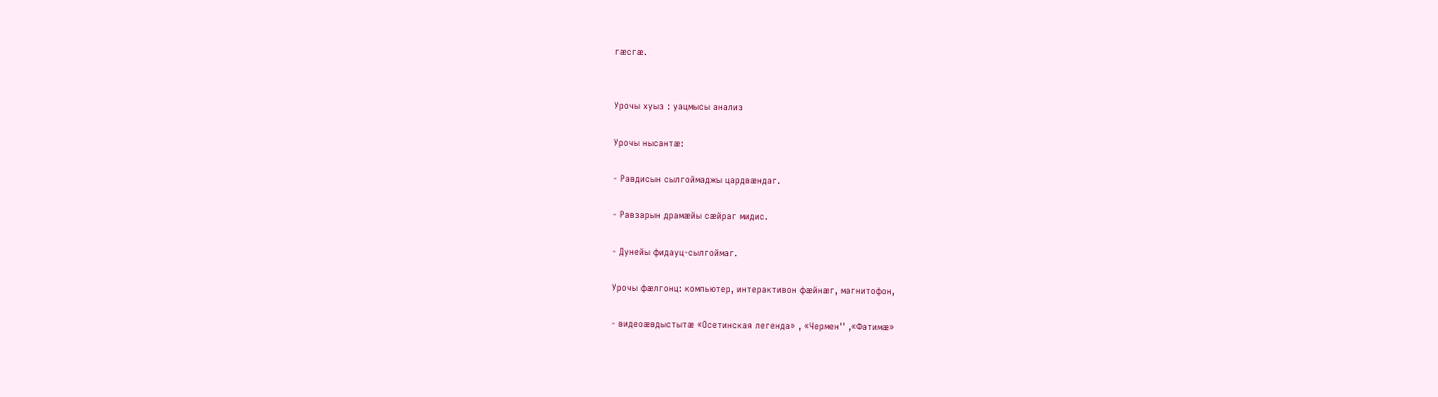гæсгæ.


Урочы хуыз : уацмысы анализ

Урочы нысантæ:

- Равдисын сылгоймаджы цардвæндаг.

- Равзарын драмæйы сæйраг мидис.

- Дунейы фидауц-сылгоймаг.

Урочы фæлгонц: компьютер, интерактивон фæйнæг, магнитофон,

- видеоæвдыстытæ «Осетинская легенда» , «Чермен'' ,«Фатимæ»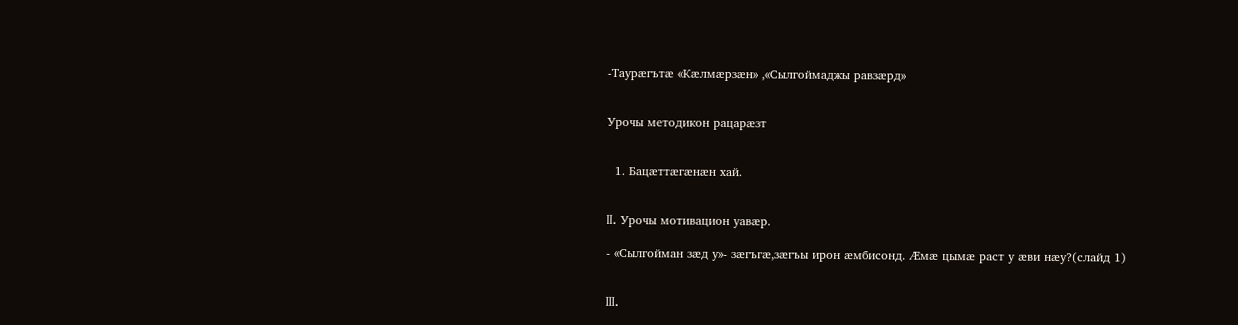-Таурæгътæ «Кæлмæрзæн» ,«Сылгоймаджы равзæрд»


Урочы методикон рацарæзт


  1. Бацæттæгæнæн хай.


II. Урочы мотивацион уавæр.

- «Сылгойман зæд у»- зæгъгæ,зæгъы ирон æмбисонд. Æмæ цымæ раст у æви нæу?(слайд 1)


III.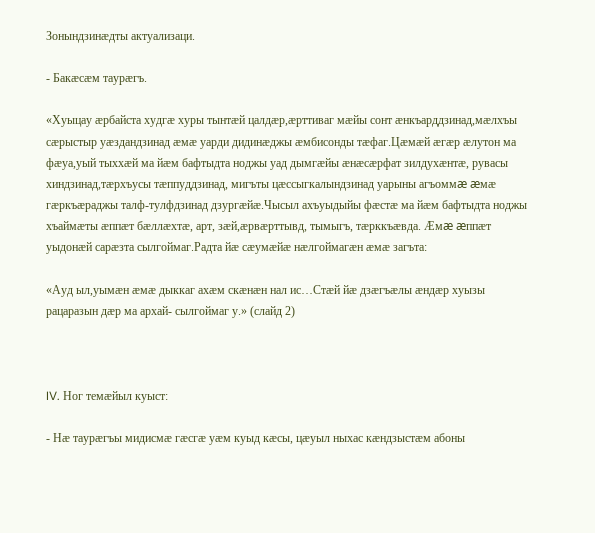Зонындзинæдты актуализаци.

- Бакæсæм таурæгъ.

«Хуыцау æрбайста худгæ хуры тынтæй цалдæр,æрттиваг мæйы сонт æнкъарддзинад,мæлхъы сæрыстыр уæздандзинад æмæ уарди дидинæджы æмбисонды тæфаг.Цæмæй æгæр æлутон ма фæуа,уый тыххæй ма йæм бафтыдта ноджы уад дымгæйы æнæсæрфат зилдухæнтæ, рувасы хиндзинад,тæрхъусы тæппуддзинад, мигъты цæссыгкалындзинад уарыны агъоммæ æмæ гæркъæраджы талф-тулфдзинад дзургæйæ.Чысыл ахъуыдыйы фæстæ ма йæм бафтыдта ноджы хъаймæты æппæт бæллæхтæ, арт, зæй,æрвæрттывд, тымыгъ, тæрккъæвда. Æмæ æппæт уыдонæй сарæзта сылгоймаг.Радта йæ сæумæйæ нæлгоймагæн æмæ загъта:

«Ауд ыл,уымæн æмæ дыккаг ахæм скæнæн нал ис…Стæй йæ дзæгъæлы æндæр хуызы рацаразын дæр ма архай- сылгоймаг у.» (слайд 2)



IV. Ног темæйыл куыст:

- Нæ таурæгъы мидисмæ гæсгæ уæм куыд кæсы, цæуыл ныхас кæндзыстæм абоны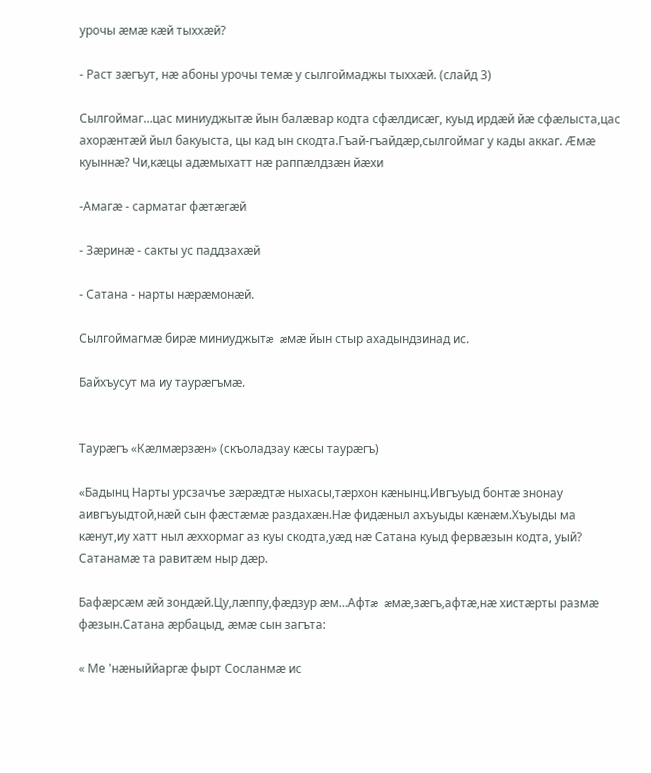урочы æмæ кæй тыххæй?

- Раст зæгъут, нæ абоны урочы темæ у сылгоймаджы тыххæй. (слайд 3)

Сылгоймаг…цас миниуджытæ йын балæвар кодта сфæлдисæг, куыд ирдæй йæ сфæлыста,цас ахорæнтæй йыл бакуыста, цы кад ын скодта.Гъай-гъайдæр,сылгоймаг у кады аккаг. Æмæ куыннæ? Чи,кæцы адæмыхатт нæ раппæлдзæн йæхи

-Амагæ - сарматаг фæтæгæй

- Зæринæ - сакты ус паддзахæй

- Сатана - нарты нæрæмонæй.

Сылгоймагмæ бирæ миниуджытæ æмæ йын стыр ахадындзинад ис.

Байхъусут ма иу таурæгъмæ.


Таурæгъ «Кæлмæрзæн» (скъоладзау кæсы таурæгъ)

«Бадынц Нарты урсзачъе зæрæдтæ ныхасы,тæрхон кæнынц.Ивгъуыд бонтæ знонау аивгъуыдтой,нæй сын фæстæмæ раздахæн.Нæ фидæныл ахъуыды кæнæм.Хъуыды ма кæнут,иу хатт ныл æххормаг аз куы скодта,уæд нæ Сатана куыд фервæзын кодта, уый? Сатанамæ та равитæм ныр дæр.

Бафæрсæм æй зондæй.Цу,лæппу,фæдзур æм…Афтæ æмæ,зæгъ,афтæ,нæ хистæрты размæ фæзын.Сатана æрбацыд, æмæ сын загъта:

« Ме 'нæныййаргæ фырт Сосланмæ ис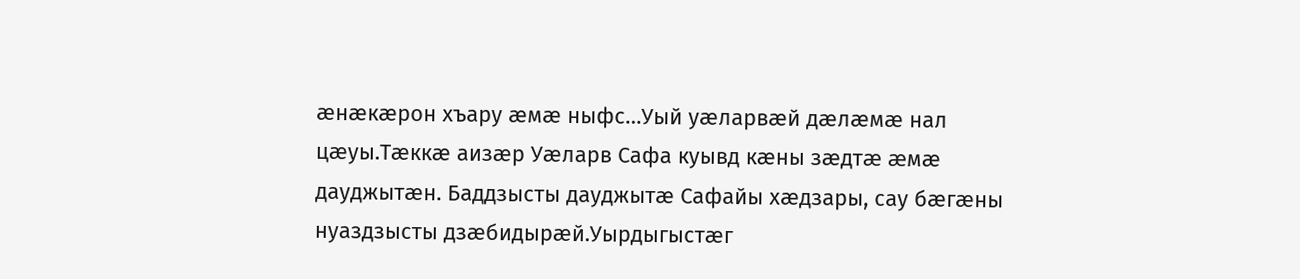æнæкæрон хъару æмæ ныфс…Уый уæларвæй дæлæмæ нал цæуы.Тæккæ аизæр Уæларв Сафа куывд кæны зæдтæ æмæ дауджытæн. Баддзысты дауджытæ Сафайы хæдзары, сау бæгæны нуаздзысты дзæбидырæй.Уырдыгыстæг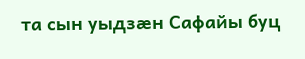та сын уыдзæн Сафайы буц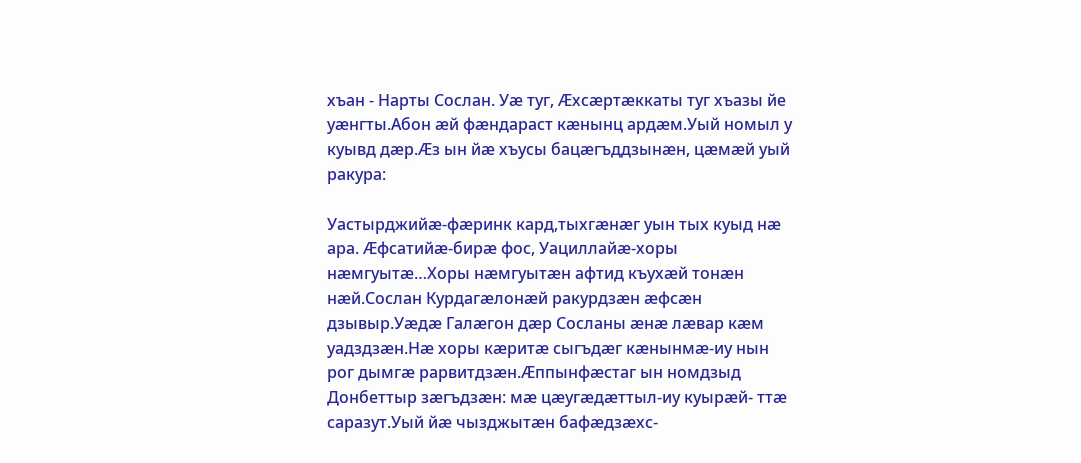хъан - Нарты Сослан. Уæ туг, Æхсæртæккаты туг хъазы йе уæнгты.Абон æй фæндараст кæнынц ардæм.Уый номыл у куывд дæр.Æз ын йæ хъусы бацæгъддзынæн, цæмæй уый ракура:

Уастырджийæ-фæринк кард,тыхгæнæг уын тых куыд нæ ара. Æфсатийæ-бирæ фос, Уациллайæ-хоры нæмгуытæ…Хоры нæмгуытæн афтид къухæй тонæн нæй.Сослан Курдагæлонæй ракурдзæн æфсæн дзывыр.Уæдæ Галæгон дæр Сосланы æнæ лæвар кæм уадздзæн.Нæ хоры кæритæ сыгъдæг кæнынмæ-иу нын рог дымгæ рарвитдзæн.Æппынфæстаг ын номдзыд Донбеттыр зæгъдзæн: мæ цæугæдæттыл-иу куырæй- ттæ саразут.Уый йæ чызджытæн бафæдзæхс-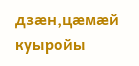дзæн,цæмæй куыройы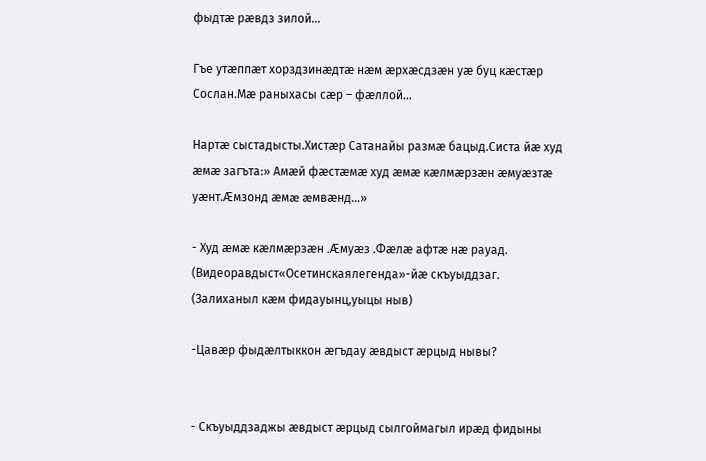фыдтæ рæвдз зилой…

Гъе утæппæт хорздзинæдтæ нæм æрхæсдзæн уæ буц кæстæр Сослан.Мæ раныхасы сæр – фæллой…

Нартæ сыстадысты.Хистæр Сатанайы размæ бацыд.Систа йæ худ æмæ загъта:» Амæй фæстæмæ худ æмæ кæлмæрзæн æмуæзтæ уæнт.Æмзонд æмæ æмвæнд…»

- Худ æмæ кæлмæрзæн .Æмуæз .Фæлæ афтæ нæ рауад. (Видеоравдыст«Осетинскаялегенда»-йæ скъуыддзаг. (Залиханыл кæм фидауынц,уыцы ныв)

-Цавæр фыдæлтыккон æгъдау æвдыст æрцыд нывы?


- Скъуыддзаджы æвдыст æрцыд сылгоймагыл ирæд фидыны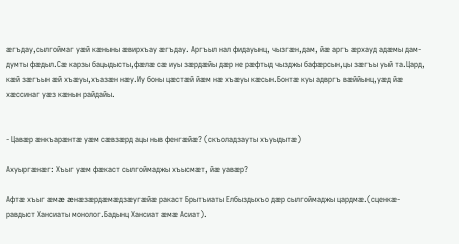æгъдау,сылгоймаг уæй кæныны æвирхъау æгъдау. Аргъыл нал фидауынц, чызгæн,дам, йæ аргъ æрхауд адæмы дам-думты фæдыл.Сæ карзы бацыдысты,фæлæ сæ иуы зæрдæйы дæр не рæфтыд чызджы бафæрсын,цы зæгъы уый та.Цард, кæй зæгъын æй хъæуы,хъазæн нæу.Иу боны цæстæй йæм нæ хъæуы кæсын.Бонтæ куы адвргъ вæййынц,уæд йæ хæссинаг уæз кæнын райдайы.


- Цавæр æнкъарæнтæ уæм сæвзæрд ацы ныв фенгæйæ? (скъоладзауты хъуыдытæ)

Ахуыргæнæг: Хъыг уæм фæкаст сылгоймаджы хъысмæт, йæ уавæр?

Афтæ хъыг æмæ æнæзæрдæмæдзæугæйæ ракаст Брытъиаты Елбыздыхъо дæр сылгоймаджы цардмæ.(сценкæ-равдыст Хансиаты монолог.Бадынц Хансиат æмæ Асиат).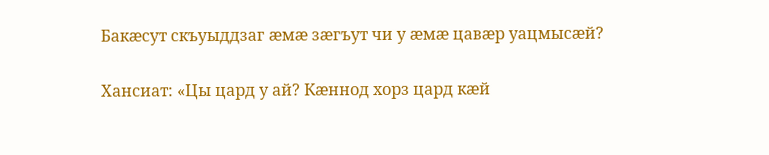Бакæсут скъуыддзаг æмæ зæгъут чи у æмæ цавæр уацмысæй?

Хансиат: «Цы цард у ай? Кæннод хорз цард кæй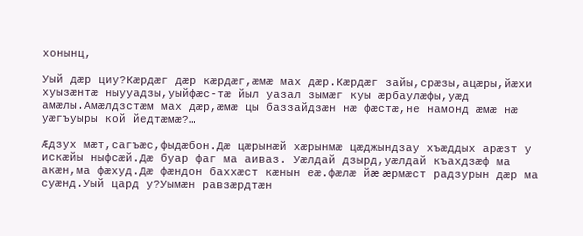хонынц,

Уый дæр циу?Кæрдæг дæр кæрдæг,æмæ мах дæр.Кæрдæг зайы,срæзы,ацæры,йæхи хуызæнтæ ныууадзы,уыйфæс-тæ йыл уазал зымæг куы æрбаулæфы,уæд амæлы.Амæлдзстæм мах дæр,æмæ цы баззайдзæн нæ фæстæ,не намонд æмæ нæ уæгъуыры кой йедтæмæ?…

Æдзух мæт,сагъæс,фыдæбон.Дæ цæрынæй хæрынмæ цæджындзау хъæддых арæзт у искæйы ныфсæй.Дæ буар фаг ма аиваз. Уæлдай дзырд,уæлдай къахдзæф ма акæн,ма фæхуд.Дæ фæндон баххæст кæнын еæ.фæлæ йæ æрмæст радзурын дæр ма суæнд.Уый цард у?Уымæн равзæрдтæн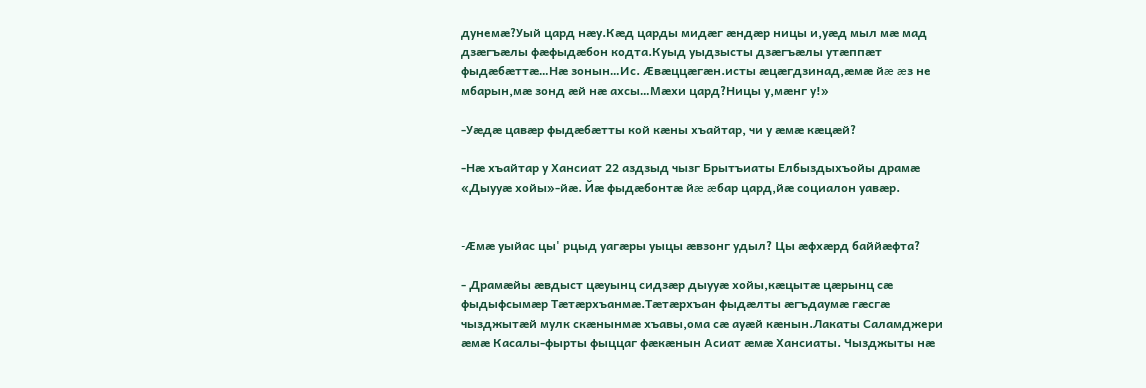дунемæ?Уый цард нæу.Кæд царды мидæг æндæр ницы и,уæд мыл мæ мад дзæгъæлы фæфыдæбон кодта.Куыд уыдзысты дзæгъæлы утæппæт фыдæбæттæ…Нæ зонын…Ис. Æвæццæгæн.исты æцæгдзинад,æмæ йæ æз не мбарын,мæ зонд æй нæ ахсы…Мæхи цард?Ницы у,мæнг у!»

-Уæдæ цавæр фыдæбæтты кой кæны хъайтар, чи у æмæ кæцæй?

-Нæ хъайтар у Хансиат 22 аздзыд чызг Брытъиаты Елбыздыхъойы драмæ «Дыууæ хойы»-йæ. Йæ фыдæбонтæ йæ æбар цард,йæ социалон уавæр.


-Æмæ уыйас цы' рцыд уагæры уыцы æвзонг удыл? Цы æфхæрд баййæфта?

- Драмæйы æвдыст цæуынц сидзæр дыууæ хойы,кæцытæ цæрынц сæ фыдыфсымæр Тæтæрхъанмæ.Тæтæрхъан фыдæлты æгъдаумæ гæсгæ чызджытæй мулк скæнынмæ хъавы,ома сæ ауæй кæнын.Лакаты Саламджери æмæ Касалы-фырты фыццаг фæкæнын Асиат æмæ Хансиаты. Чызджыты нæ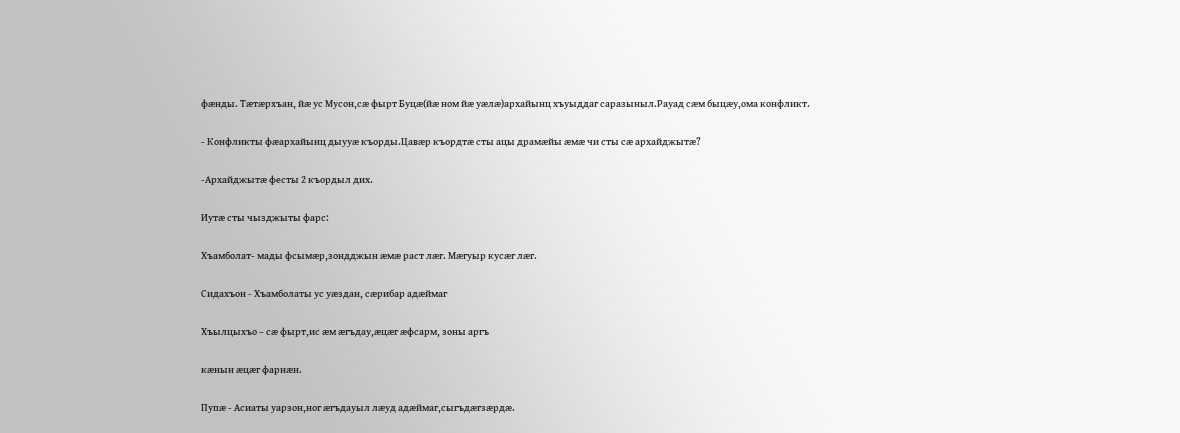фæнды. Тæтæрхъан, йæ ус Мусон,сæ фырт Буцæ(йæ ном йæ уæлæ)архайынц хъуыддаг саразыныл.Рауад сæм быцæу,ома конфликт.

- Конфликты фæархайынц дыууæ къорды.Цавæр къордтæ сты ацы драмæйы æмæ чи сты сæ архайджытæ?

-Архайджытæ фесты 2 къордыл дих.

Иутæ сты чызджыты фарс:

Хъамболат- мады фсымæр,зондджын æмæ раст лæг. Мæгуыр кусæг лæг.

Сидахъон - Хъамболаты ус уæздан, сæрибар адæймаг

Хъылцыхъо – сæ фырт,ис æм æгъдау,æцæг æфсарм, зоны аргъ

кæнын æцæг фарнæн.

Пупæ - Асиаты уарзон,ног æгъдауыл лæуд адæймаг,сыгъдæгзæрдæ.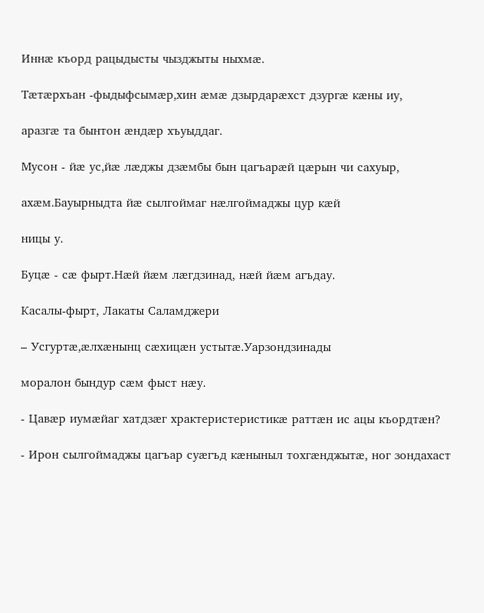Иннæ къорд рацыдысты чызджыты ныхмæ.

Тæтæрхъан -фыдыфсымæр,хин æмæ дзырдарæхст дзургæ кæны иу,

аразгæ та бынтон æндæр хъуыддаг.

Мусон - йæ ус,йæ лæджы дзæмбы бын цагъарæй цæрын чи сахуыр,

ахæм.Бауырныдта йæ сылгоймаг нæлгоймаджы цур кæй

ницы у.

Буцæ - сæ фырт.Нæй йæм лæгдзинад, нæй йæм агъдау.

Касалы-фырт, Лакаты Саламджери

– Усгуртæ,æлхæнынц сæхицæн устытæ.Уарзондзинады

моралон бындур сæм фыст нæу.

- Цавæр иумæйаг хатдзæг храктеристеристикæ раттæн ис ацы къордтæн?

- Ирон сылгоймаджы цагъар суæгъд кæныныл тохгæнджытæ, ног зондахаст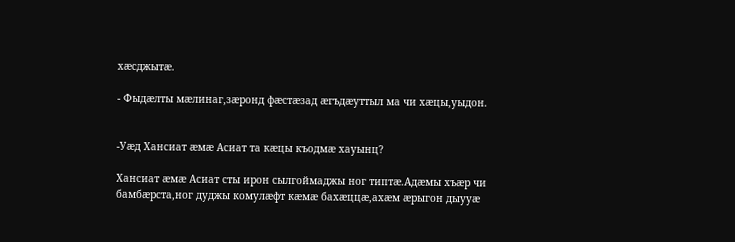хæсджытæ.

- Фыдæлты мæлинаг,зæронд фæстæзад æгъдæуттыл ма чи хæцы,уыдон.


-Уæд Хансиат æмæ Асиат та кæцы къодмæ хауынц?

Хансиат æмæ Асиат сты ирон сылгоймаджы ног типтæ.Адæмы хъæр чи бамбæрста,ног дуджы комулæфт кæмæ бахæццæ,ахæм æрыгон дыууæ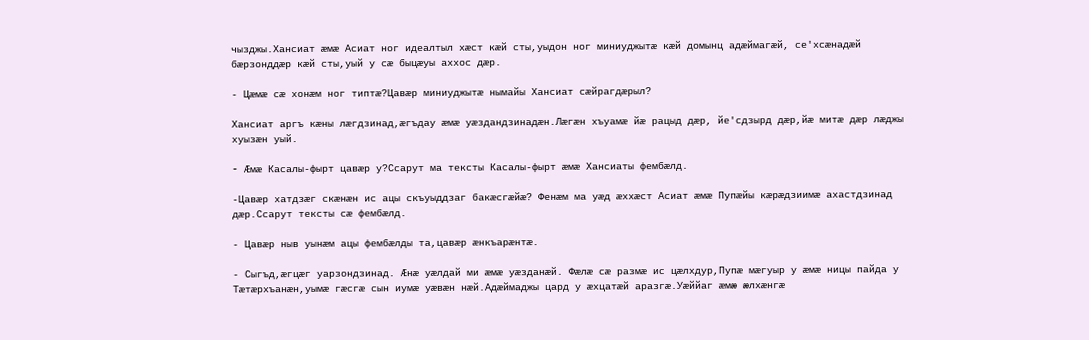чызджы.Хансиат æмæ Асиат ног идеалтыл хæст кæй сты,уыдон ног миниуджытæ кæй домынц адæймагæй, се'хсæнадæй бæрзонддæр кæй сты,уый у сæ быцæуы аххос дæр.

- Цæмæ сæ хонæм ног типтæ?Цавæр миниуджытæ нымайы Хансиат сæйрагдæрыл?

Хансиат аргъ кæны лæгдзинад,æгъдау æмæ уæздандзинадæн.Лæгæн хъуамæ йæ рацыд дæр, йе'сдзырд дæр,йæ митæ дæр лæджы хуызæн уый.

- Æмæ Касалы-фырт цавæр у?Ссарут ма тексты Касалы-фырт æмæ Хансиаты фембæлд.

-Цавæр хатдзæг скæнæн ис ацы скъуыддзаг бакæсгæйæ? Фенæм ма уæд æххæст Асиат æмæ Пупæйы кæрæдзиимæ ахастдзинад дæр.Ссарут тексты сæ фембæлд.

- Цавæр ныв уынæм ацы фембæлды та,цавæр æнкъарæнтæ.

- Сыгъд,æгцæг уарзондзинад. Æнæ уæлдай ми æмæ уæзданæй. Фæлæ сæ размæ ис цæлхдур,Пупæ мæгуыр у æмæ ницы пайда у Тæтæрхъанæн,уымæ гæсгæ сын иумæ уæвæн нæй.Адæймаджы цард у æхцатæй аразгæ.Уæййаг æмæ æлхæнгæ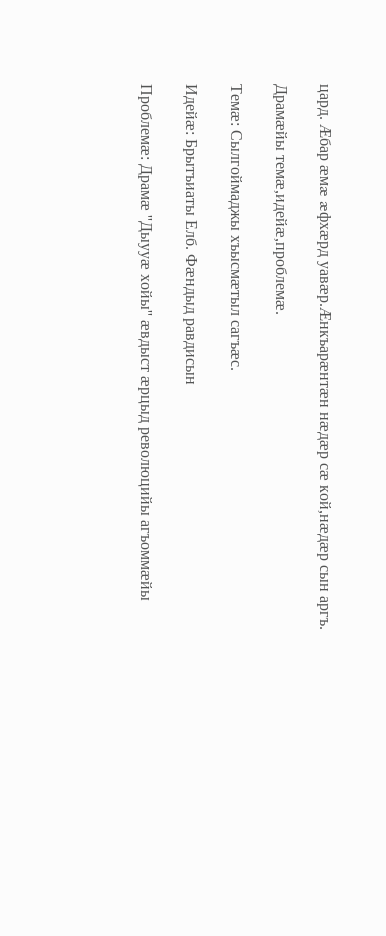цард. Æбар æмæ æфхæрд уавæр.Æнкъарæнтæн нæдæр сæ кой,нæдæр сын аргъ.

Драмæйы темæ,идейæ,проблемæ.

Темæ: Сылгоймаджы хъысмæтыл сагъæс.

Идейæ: Брытъиаты Елб. Фæндыд равдисын

Проблемæ: Драмæ ''Дыууæ хойы'' æвдыст æрцыд революцийы агъоммæйы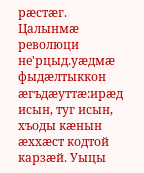рæстæг. Цалынмæ революци не'рцыд.уæдмæ фыдæлтыккон æгъдæуттæ:ирæд исын, туг исын, хъоды кæнын æххæст кодтой карзæй. Уыцы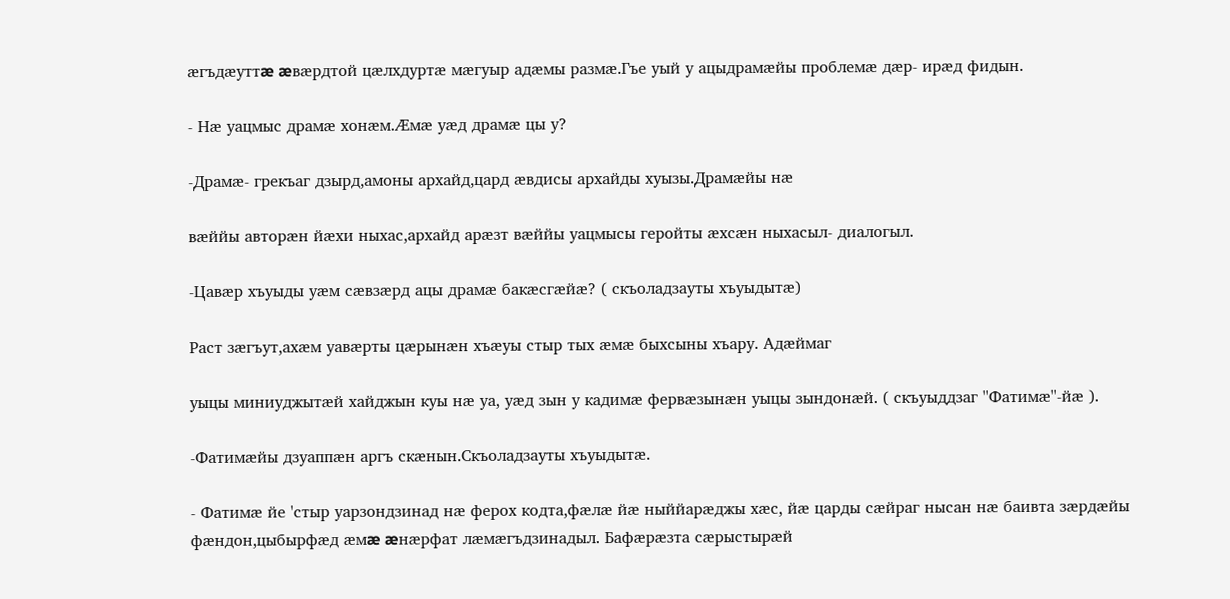æгъдæуттæ æвæрдтой цæлхдуртæ мæгуыр адæмы размæ.Гъе уый у ацыдрамæйы проблемæ дæр- ирæд фидын.

- Нæ уацмыс драмæ хонæм.Æмæ уæд драмæ цы у?

-Драмæ- грекъаг дзырд,амоны архайд,цард æвдисы архайды хуызы.Драмæйы нæ

вæййы авторæн йæхи ныхас,архайд арæзт вæййы уацмысы геройты æхсæн ныхасыл- диалогыл.

-Цавæр хъуыды уæм сæвзæрд ацы драмæ бакæсгæйæ? ( скъоладзауты хъуыдытæ)

Раст зæгъут,ахæм уавæрты цæрынæн хъæуы стыр тых æмæ быхсыны хъару. Адæймаг

уыцы миниуджытæй хайджын куы нæ уа, уæд зын у кадимæ фервæзынæн уыцы зындонæй. ( скъуыддзаг ''Фатимæ''-йæ ).

-Фатимæйы дзуаппæн аргъ скæнын.Скъоладзауты хъуыдытæ.

- Фатимæ йе 'стыр уарзондзинад нæ ферох кодта,фæлæ йæ ныййарæджы хæс, йæ царды сæйраг нысан нæ баивта зæрдæйы фæндон,цыбырфæд æмæ æнæрфат лæмæгъдзинадыл. Бафæрæзта сæрыстырæй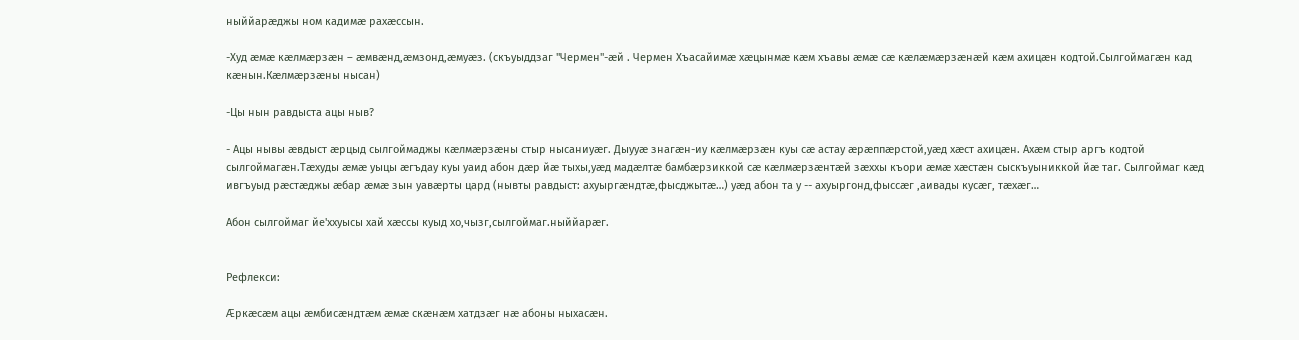ныййарæджы ном кадимæ рахæссын.

-Худ æмæ кæлмæрзæн – æмвæнд,æмзонд,æмуæз. (скъуыддзаг ''Чермен''-æй . Чермен Хъасайимæ хæцынмæ кæм хъавы æмæ сæ кæлæмæрзæнæй кæм ахицæн кодтой.Сылгоймагæн кад кæнын.Кæлмæрзæны нысан)

-Цы нын равдыста ацы ныв?

- Ацы нывы æвдыст æрцыд сылгоймаджы кæлмæрзæны стыр нысаниуæг. Дыууæ знагæн-иу кæлмæрзæн куы сæ астау æрæппæрстой,уæд хæст ахицæн. Ахæм стыр аргъ кодтой сылгоймагæн.Тæхуды æмæ уыцы æгъдау куы уаид абон дæр йæ тыхы,уæд мадæлтæ бамбæрзиккой сæ кæлмæрзæнтæй зæххы къори æмæ хæстæн сыскъуыниккой йæ таг. Сылгоймаг кæд ивгъуыд рæстæджы æбар æмæ зын уавæрты цард (нывты равдыст: ахуыргæндтæ,фысджытæ…) уæд абон та у -- ахуыргонд,фыссæг ,аивады кусæг, тæхæг…

Абон сылгоймаг йе'ххуысы хай хæссы куыд хо,чызг,сылгоймаг.ныййарæг.


Рефлекси:

Æркæсæм ацы æмбисæндтæм æмæ скæнæм хатдзæг нæ абоны ныхасæн.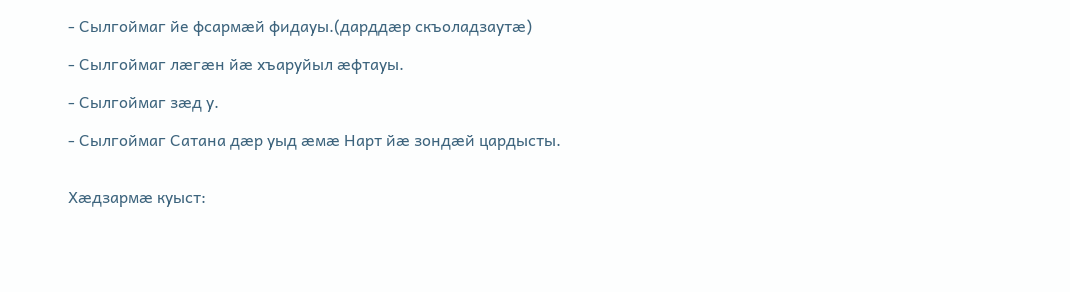- Сылгоймаг йе фсармæй фидауы.(дарддæр скъоладзаутæ)

- Сылгоймаг лæгæн йæ хъаруйыл æфтауы.

- Сылгоймаг зæд у.

- Сылгоймаг Сатана дæр уыд æмæ Нарт йæ зондæй цардысты.


Хæдзармæ куыст: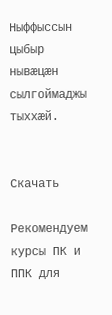Ныффыссын цыбыр нывæцæн сылгоймаджы тыххæй.


Скачать

Рекомендуем курсы ПК и ППК для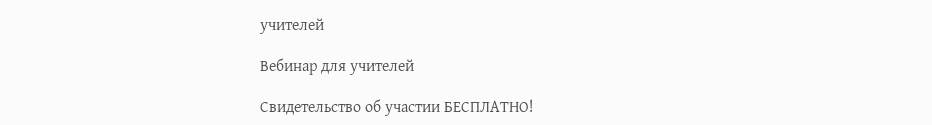учителей

Вебинар для учителей

Свидетельство об участии БЕСПЛАТНО!